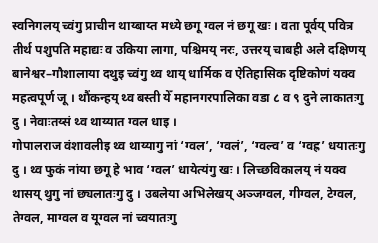स्वनिगलय् च्वंगु प्राचीन थाय्बाय्त मध्ये छगू ग्वल नं छगू खः । वता पूर्वय् पवित्र तीर्थ पशुपति महाद्यः व उकिया लागा, पश्चिमय् नरः, उत्तरय् चाबही अले दक्षिणय् बानेश्वर–गौशालाया दथुइ च्वंगु थ्व थाय् धार्मिक व ऐतिहासिक दृष्टिकोणं यक्व महत्वपूर्ण जू । थौंकन्हय् थ्व बस्ती येँ महानगरपालिका वडा ८ व ९ दुने लाकातःगु दु । नेवाःतय्सं थ्व थाय्यात ग्वल धाइ ।
गोपालराज वंशावलीइ थ्व थाय्यागु नां ‘ग्वल’, ‘ग्वलं’, ‘ग्वल्व’ व ‘ग्वह्र’ धयातःगु दु । थ्व फुकं नांया छगू हे भाव ‘ग्वल’ धायेत्यंगु खः । लिच्छविकालय् नं यक्व थासय् थुगु नां छ्यलातःगु दु । उबलेया अभिलेखय् अञ्जग्वल, गीग्वल, टेग्वल, तेग्वल, माग्वल व यूग्वल नां च्वयातःगु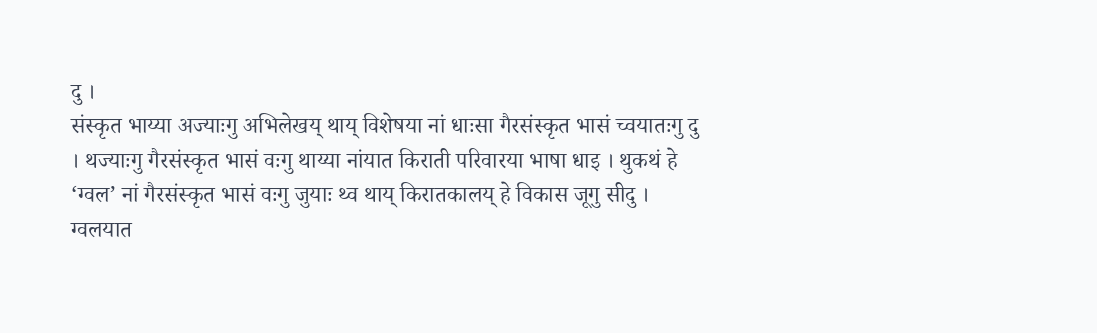दु ।
संस्कृत भाय्या अज्याःगु अभिलेखय् थाय् विशेषया नां धाःसा गैरसंस्कृत भासं च्वयातःगु दु । थज्याःगु गैरसंस्कृत भासं वःगु थाय्या नांयात किराती परिवारया भाषा धाइ । थुकथं हे ‘ग्वल’ नां गैरसंस्कृत भासं वःगु जुयाः थ्व थाय् किरातकालय् हे विकास जूगु सीदु ।
ग्वलयात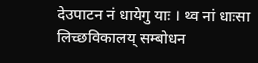देउपाटन नं धायेगु याः । थ्व नां धाःसा लिच्छविकालय् सम्बोधन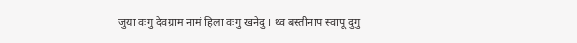जुया वःगु देवग्राम नामं हिला वःगु खनेदु । थ्व बस्तीनाप स्वापू दुगु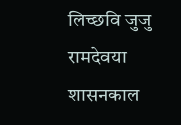लिच्छवि जुजु रामदेवया शासनकाल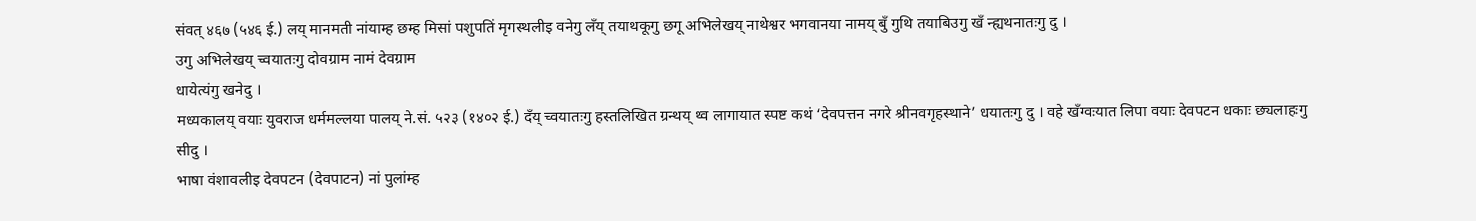संवत् ४६७ (५४६ ई.) लय् मानमती नांयाम्ह छम्ह मिसां पशुपतिं मृगस्थलीइ वनेगु लँय् तयाथकूगु छगू अभिलेखय् नाथेश्वर भगवानया नामय् बुँ गुथि तयाबिउगु खँ न्ह्यथनातःगु दु ।
उगु अभिलेखय् च्वयातःगु दोवग्राम नामं देवग्राम
धायेत्यंगु खनेदु ।
मध्यकालय् वयाः युवराज धर्ममल्लया पालय् ने.सं. ५२३ (१४०२ ई.) दँय् च्वयातःगु हस्तलिखित ग्रन्थय् थ्व लागायात स्पष्ट कथं ‘देवपत्तन नगरे श्रीनवगृहस्थाने’ धयातःगु दु । वहे खँग्वःयात लिपा वयाः देवपटन धकाः छ्यलाहःगु सीदु ।
भाषा वंशावलीइ देवपटन (देवपाटन) नां पुलांम्ह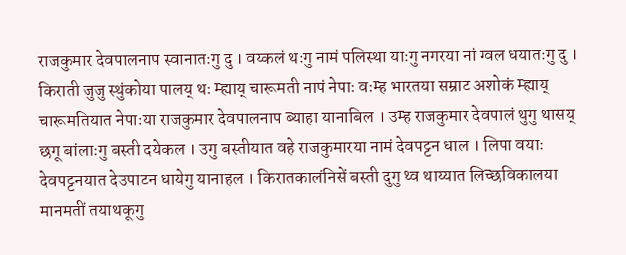राजकुमार देवपालनाप स्वानातःगु दु । वय्कलं थःगु नामं पलिस्था याःगु नगरया नां ग्वल धयातःगु दु । किराती जुजु स्थुंकोया पालय् थः म्ह्याय् चारूमती नापं नेपाः वःम्ह भारतया सम्राट अशोकं म्ह्याय् चारूमतियात नेपाःया राजकुमार देवपालनाप ब्याहा यानाबिल । उम्ह राजकुमार देवपालं थुगु थासय् छगू बांलाःगु बस्ती दयेकल । उगु बस्तीयात वहे राजकुमारया नामं देवपट्टन धाल । लिपा वयाः देवपट्टनयात देउपाटन धायेगु यानाहल । किरातकालंनिसें बस्ती दुगु थ्व थाय्यात लिच्छविकालया मानमतीं तयाथकूगु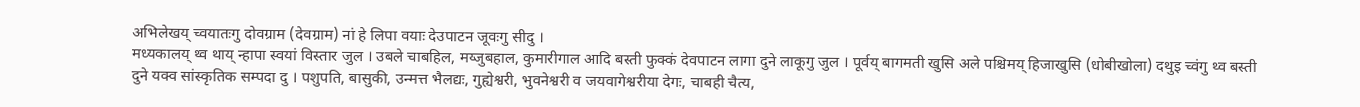अभिलेखय् च्वयातःगु दोवग्राम (देवग्राम) नां हे लिपा वयाः देउपाटन जूवःगु सीदु ।
मध्यकालय् थ्व थाय् न्हापा स्वयां विस्तार जुल । उबले चाबहिल, मय्जुबहाल, कुमारीगाल आदि बस्ती फुक्कं देवपाटन लागा दुने लाकूगु जुल । पूर्वय् बागमती खुसि अले पश्चिमय् हिजाखुसि (धोबीखोला) दथुइ च्वंगु थ्व बस्ती दुने यक्व सांस्कृतिक सम्पदा दु । पशुपति, बासुकी, उन्मत्त भैलद्यः, गुह्येश्वरी, भुवनेश्वरी व जयवागेश्वरीया देगः, चाबही चैत्य,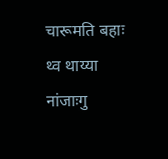चारूमति बहाः थ्व थाय्या नांजाःगु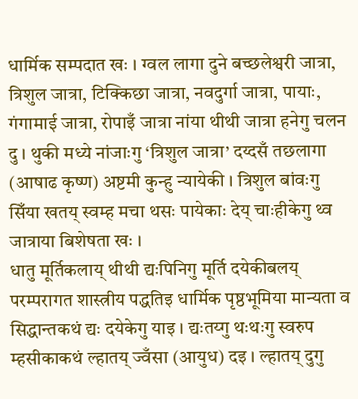धार्मिक सम्पदात खः । ग्वल लागा दुने बच्छलेश्वरी जात्रा, त्रिशुल जात्रा, टिक्किछा जात्रा, नवदुर्गा जात्रा, पायाः, गंगामाई जात्रा, रोपाइँ जात्रा नांया थीथी जात्रा हनेगु चलन दु । थुकी मध्ये नांजाःगु ‘त्रिशुल जात्रा’ दय्दसँ तछलागा (आषाढ कृष्ण) अष्टमी कुन्हु न्यायेकी । त्रिशुल बांवःगु सिँया खतय् स्वम्ह मचा थसः पायेकाः देय् चाःहीकेगु थ्व जात्राया बिशेषता खः ।
धातु मूर्तिकलाय् थीथी द्यःपिनिगु मूर्ति दयेकीबलय् परम्परागत शास्त्रीय पद्धतिइ धार्मिक पृष्ठभूमिया मान्यता व सिद्धान्तकथं द्यः दयेकेगु याइ । द्यःतय्गु थःथःगु स्वरुप म्हसीकाकथं ल्हातय् ज्वँसा (आयुध) दइ । ल्हातय् दुगु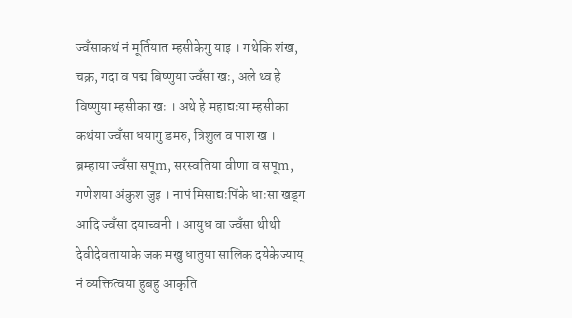ज्वँसाकथं नं मूर्तियात म्हसीकेगु याइ । गथेकि शंख, चक्र, गदा व पद्म बिष्णुया ज्वँसा खः, अले थ्व हे विष्णुया म्हसीका खः । अथे हे महाद्यःया म्हसीका कथंया ज्वँसा धयागु डमरु, त्रिशुल व पाश ख ।
ब्रम्हाया ज्वँसा सपूm, सरस्वतिया वीणा व सपूm, गणेशया अंकुश जुइ । नापं मिसाद्यःपिंके धाःसा खड्ग आदि ज्वँसा दयाच्वनी । आयुध वा ज्वँसा थीथी देवीदेवतायाके जक मखु धातुया सालिक दयेकेज्याय् नं व्यक्तित्वया हुबहु आकृति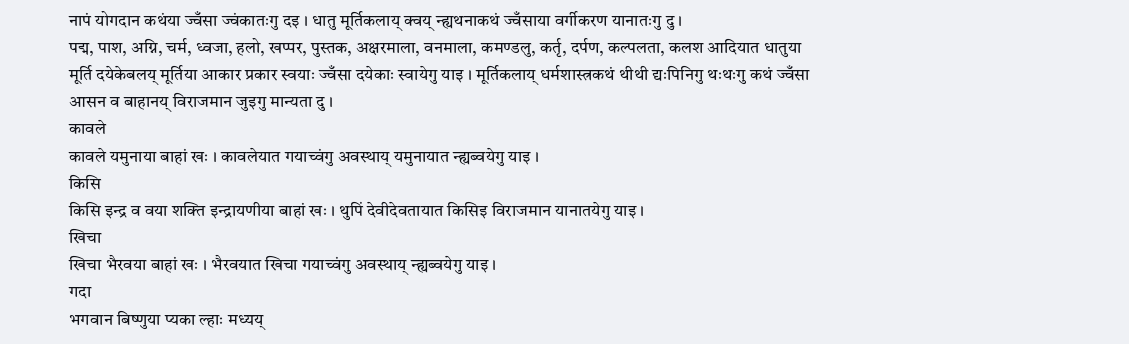नापं योगदान कथंया ज्वँसा ज्वंकातःगु दइ । धातु मूर्तिकलाय् क्वय् न्ह्यथनाकथं ज्वँसाया वर्गीकरण यानातःगु दु ।
पद्म, पाश, अग्नि, चर्म, ध्वजा, हलो, खप्पर, पुस्तक, अक्षरमाला, वनमाला, कमण्डलु, कर्तृ, दर्पण, कल्पलता, कलश आदियात धातुया मूर्ति दयेकेबलय् मूर्तिया आकार प्रकार स्वयाः ज्वँसा दयेकाः स्वायेगु याइ । मूर्तिकलाय् धर्मशास्त्रकथं थीथी द्यःपिनिगु थःथःगु कथं ज्वँसा आसन व बाहानय् विराजमान जुइगु मान्यता दु ।
कावले
कावले यमुनाया बाहां खः । कावलेयात गयाच्वंगु अवस्थाय् यमुनायात न्ह्यब्वयेगु याइ ।
किसि
किसि इन्द्र व वया शक्ति इन्द्रायणीया बाहां खः । थुपिं देवीदेवतायात किसिइ विराजमान यानातयेगु याइ ।
खिचा
खिचा भैरवया बाहां खः । भैरवयात खिचा गयाच्वंगु अवस्थाय् न्ह्यब्वयेगु याइ ।
गदा
भगवान बिष्णुया प्यका ल्हाः मध्यय्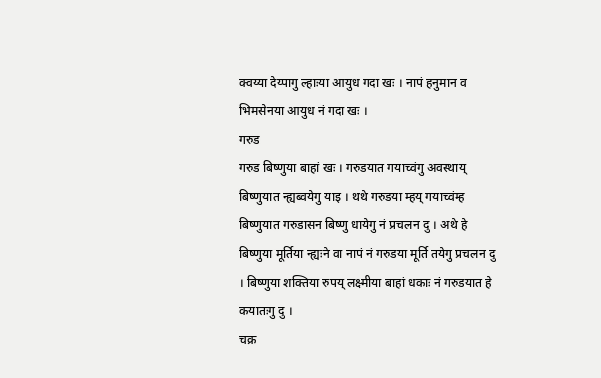क्वय्या देय्पागु ल्हाःया आयुध गदा खः । नापं हनुमान व भिमसेनया आयुध नं गदा खः ।
गरुड
गरुड बिष्णुया बाहां खः । गरुडयात गयाच्वंगु अवस्थाय् बिष्णुयात न्ह्यब्वयेगु याइ । थथे गरुडया म्हय् गयाच्वंम्ह बिष्णुयात गरुडासन बिष्णु धायेगु नं प्रचलन दु । अथे हे बिष्णुया मूर्तिया न्ह्यःने वा नापं नं गरुडया मूर्ति तयेगु प्रचलन दु । बिष्णुया शक्तिया रुपय् लक्ष्मीया बाहां धकाः नं गरुडयात हे कयातःगु दु ।
चक्र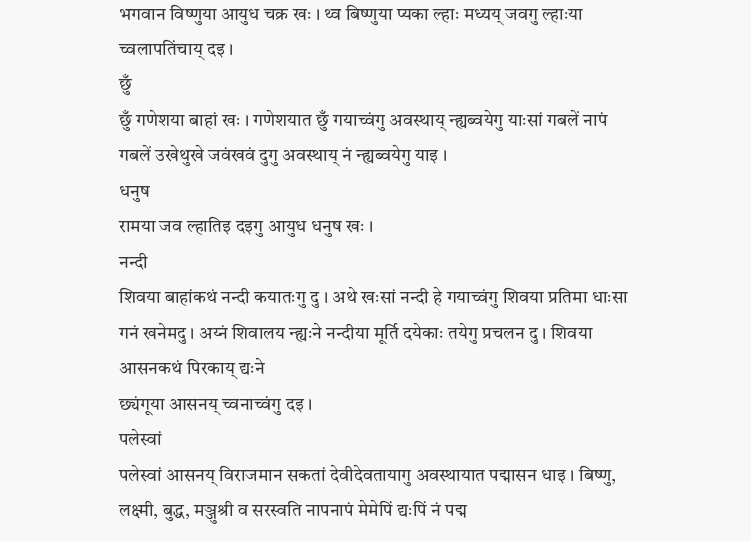भगवान विष्णुया आयुध चक्र खः । थ्व बिष्णुया प्यका ल्हाः मध्यय् जवगु ल्हाःया च्वलापतिंचाय् दइ ।
छुँ
छुँ गणेशया बाहां खः । गणेशयात छुँ गयाच्वंगु अवस्थाय् न्ह्यब्वयेगु याःसां गबलें नापं गबलें उखेथुखे जवंखवं दुगु अवस्थाय् नं न्ह्यब्वयेगु याइ ।
धनुष
रामया जव ल्हातिइ दइगु आयुध धनुष खः ।
नन्दी
शिवया बाहांकथं नन्दी कयातःगु दु । अथे खःसां नन्दी हे गयाच्वंगु शिवया प्रतिमा धाःसा गनं खनेमदु । अय्नं शिवालय न्ह्यःने नन्दीया मूर्ति दयेकाः तयेगु प्रचलन दु । शिवया आसनकथं पिरकाय् द्यःने
छ्यंगूया आसनय् च्वनाच्वंगु दइ ।
पलेस्वां
पलेस्वां आसनय् विराजमान सकतां देवीदेवतायागु अवस्थायात पद्मासन धाइ । बिष्णु, लक्ष्मी, बुद्ध, मञ्जुश्री व सरस्वति नापनापं मेमेपिं द्यःपिं नं पद्म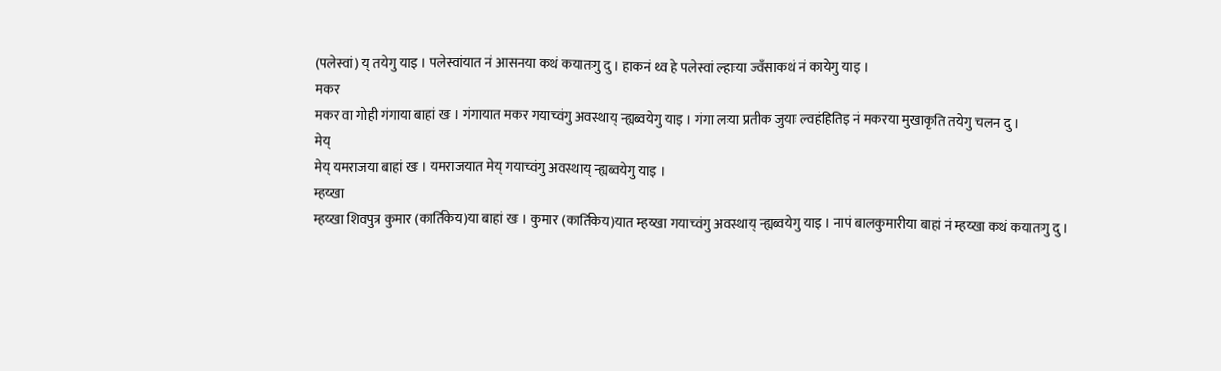(पलेस्वां) य् तयेगु याइ । पलेस्वांयात नं आसनया कथं कयातःगु दु । हाकनं थ्व हे पलेस्वां ल्हाःया ज्वँसाकथं नं कायेगु याइ ।
मकर
मकर वा गोही गंगाया बाहां खः । गंगायात मकर गयाच्वंगु अवस्थाय् न्ह्यब्वयेगु याइ । गंगा लःया प्रतीक जुयाः ल्वहंहितिइ नं मकरया मुखाकृति तयेगु चलन दु ।
मेय्
मेय् यमराजया बाहां खः । यमराजयात मेय् गयाच्वंगु अवस्थाय् न्ह्यब्वयेगु याइ ।
म्हय्खा
म्हय्खा शिवपुत्र कुमार (कार्तिकेय)या बाहां खः । कुमार (कार्तिकेय)यात म्हय्खा गयाच्वंगु अवस्थाय् न्ह्यब्वयेगु याइ । नापं बालकुमारीया बाहां नं म्हय्खा कथं कयातःगु दु ।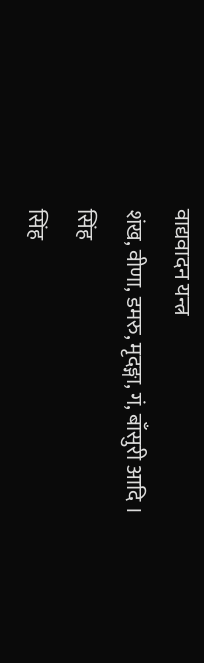वाद्यवादन यन्त्र
शंख, वीणा, डमरु, मृदङ्गा, गं, बाँसुरी आदि ।
सिंह
सिंह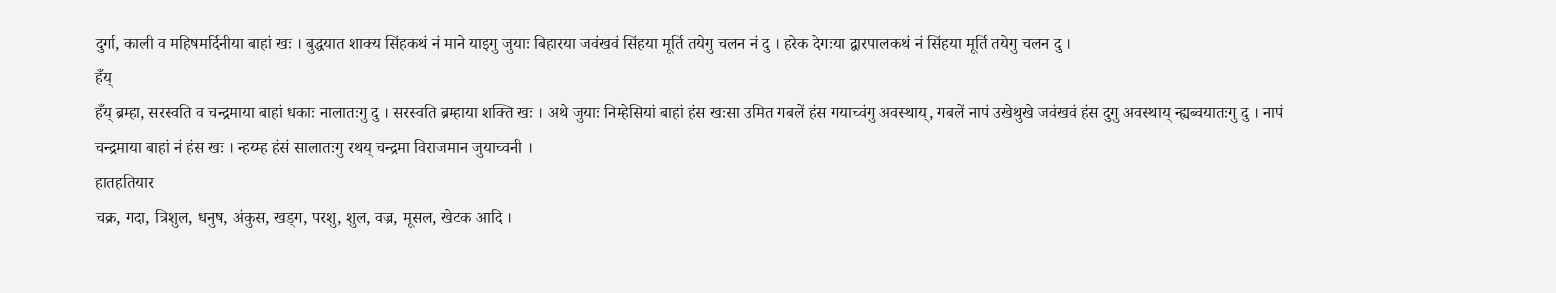दुर्गा, काली व महिषमर्दिनीया बाहां खः । बुद्धयात शाक्य सिंहकथं नं माने याइगु जुयाः बिहारया जवंखवं सिंहया मूर्ति तयेगु चलन नं दु । हरेक देगःया द्वारपालकथं नं सिंहया मूर्ति तयेगु चलन दु ।
हँय्
हँय् ब्रम्हा, सरस्वति व चन्द्रमाया बाहां धकाः नालातःगु दु । सरस्वति ब्रम्हाया शक्ति खः । अथे जुयाः निम्हेसियां बाहां हंस खःसा उमित गबलें हंस गयाच्वंगु अवस्थाय्, गबलें नापं उखेथुखे जवंखवं हंस दुगु अवस्थाय् न्ह्यब्वयातःगु दु । नापं चन्द्रमाया बाहां नं हंस खः । न्हय्म्ह हंसं सालातःगु रथय् चन्द्रमा विराजमान जुयाच्वनी ।
हातहतियार
चक्र, गदा, त्रिशुल, धनुष, अंकुस, खड्ग, परशु, शुल, वज्र, मूसल, खेटक आदि ।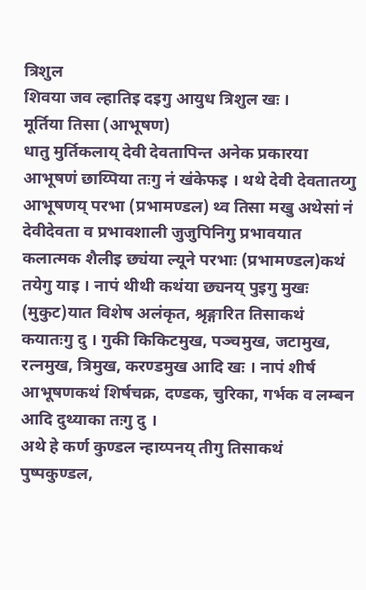त्रिशुल
शिवया जव ल्हातिइ दइगु आयुध त्रिशुल खः ।
मूर्तिया तिसा (आभूषण)
धातु मुर्तिकलाय् देवी देवतापिन्त अनेक प्रकारया आभूषणं छाय्पिया तःगु नं खंकेफइ । थथे देवी देवतातय्गु आभूषणय् परभा (प्रभामण्डल) थ्व तिसा मखु अथेसां नं देवीदेवता व प्रभावशाली जुजुपिनिगु प्रभावयात कलात्मक शैलीइ छ्यंया ल्यूने परभाः (प्रभामण्डल)कथं तयेगु याइ । नापं थीथी कथंया छ्यनय् पुइगु मुखः (मुकुट)यात विशेष अलंकृत, श्रृङ्गारित तिसाकथं कयातःगु दु । गुकी किकिटमुख, पञ्चमुख, जटामुख, रत्नमुख, त्रिमुख, करण्डमुख आदि खः । नापं शीर्ष आभूषणकथं शिर्षचक्र, दण्डक, चुरिका, गर्भक व लम्बन आदि दुथ्याका तःगु दु ।
अथे हे कर्ण कुण्डल न्हाय्पनय् तीगु तिसाकथं पुष्पकुण्डल,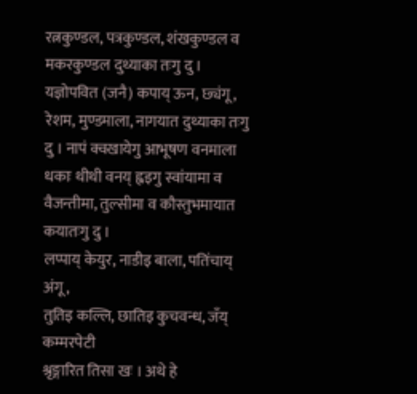रत्नकुण्डल, पत्रकुण्डल, शंखकुण्डल व मकरकुण्डल दुथ्याका तःगु दु । यज्ञोपवित (जनै) कपाय् ऊन, छ्यंगू, रेशम, मुण्डमाला, नागयात दुथ्याका तःगु दु । नापं क्वखायेगु आभूषण वनमाला धकाः थीथी वनय् ह्वइगु स्वांयामा व वैजन्तीमा, तुल्सीमा व कौस्तुभमायात कयातःगु दु ।
लप्पाय् केयुर, नाडीइ बाला, पतिंचाय् अंगू,
तुतिइ कल्लि, छातिइ कुचवन्ध, जँय् कम्मरपेटी
श्रृङ्गारित तिसा खः । अथे हे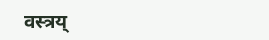वस्त्रय्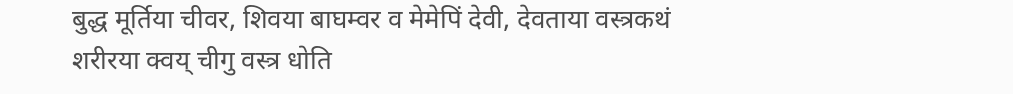बुद्ध मूर्तिया चीवर, शिवया बाघम्वर व मेमेपिं देवी, देवताया वस्त्रकथं शरीरया क्वय् चीगु वस्त्र धोति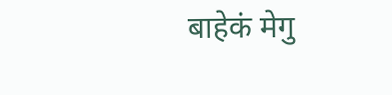बाहेकं मेगु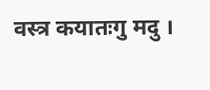वस्त्र कयातःगु मदु ।